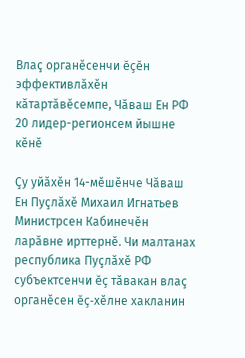Влаç органĕсенчи ĕçĕн эффективлăхĕн кăтартăвĕсемпе, Чăваш Ен РФ 20 лидер-регионсем йышне кĕнĕ

Çу уйăхĕн 14-мĕшĕнче Чăваш Ен Пуçлăхĕ Михаил Игнатьев Министрсен Кабинечĕн ларăвне ирттернĕ. Чи малтанах республика Пуçлăхĕ РФ субъектсенчи ĕç тăвакан влаç органĕсен ĕç-хĕлне хакланин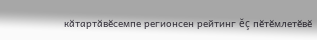кăтартăвĕсемпе регионсен рейтинг ĕç пĕтĕмлетĕвĕ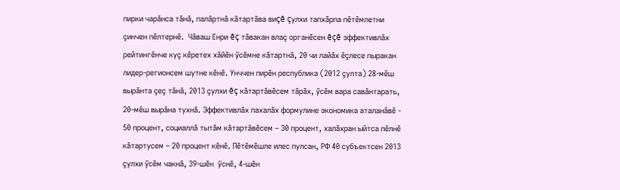пирки чарăнса тăнă, палăртнă кăтартăва виçĕ çулхи тапхăрпа пĕтĕмлетни çинчен пĕлтернĕ.  Чăваш Енри ĕç тăвакан влаç органĕсен ĕçĕ эффективлăх рейтингĕнче куç кĕретех хăйĕн ӳсĕмне кăтартнă, 20 чи лайăх ĕçлесе пыракан лидер-регионсем шутне кĕнĕ. Унччен пирĕн республика (2012 çулта) 28-мĕш вырăнта çеç тăнă, 2013 çулхи ĕç кăтартăвĕсем тăрăх, ӳсĕм вара савăнтарать, 20-мĕш вырăна тухнă. Эффективлăх пахалăх формулине экономика аталанăвĕ - 50 процент, социаллă тытăм кăтартăвĕсем – 30 процент, халăхран ыйтса пĕлнĕ кăтартусем – 20 процент кĕнĕ. Пĕтĕмĕшле илес пулсан, РФ 40 субъектсен 2013 çулхи ӳсĕм чакнă, 39-шĕн  ӳснĕ, 4-шĕн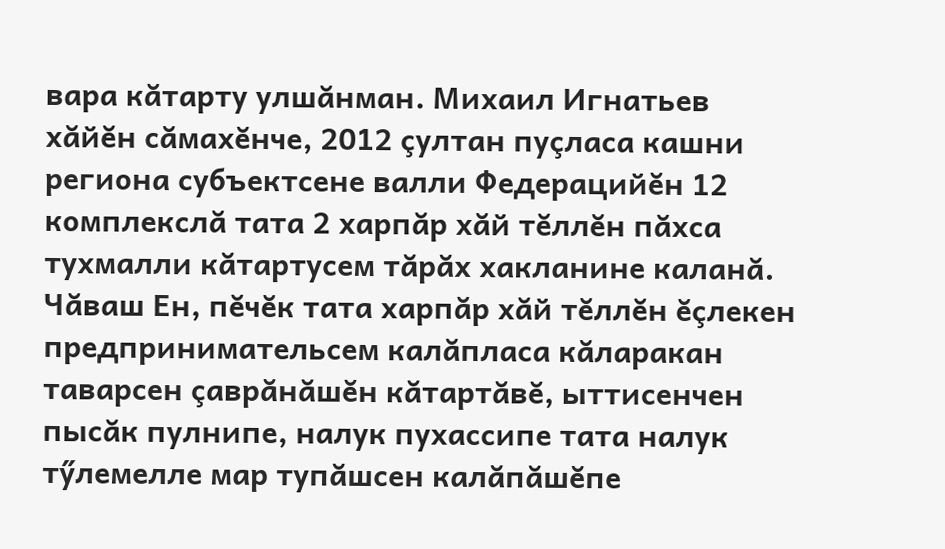вара кăтарту улшăнман. Михаил Игнатьев хăйĕн сăмахĕнче, 2012 çултан пуçласа кашни региона субъектсене валли Федерацийĕн 12 комплекслă тата 2 харпăр хăй тĕллĕн пăхса тухмалли кăтартусем тăрăх хакланине каланă. Чăваш Ен, пĕчĕк тата харпăр хăй тĕллĕн ĕçлекен предпринимательсем калăпласа кăларакан таварсен çаврăнăшĕн кăтартăвĕ, ыттисенчен пысăк пулнипе, налук пухассипе тата налук тӳлемелле мар тупăшсен калăпăшĕпе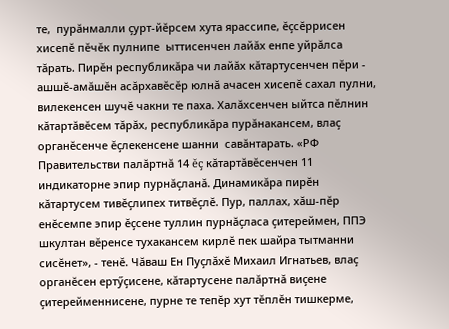те,  пурăнмалли çурт-йĕрсем хута ярассипе, ĕçсĕррисен хисепĕ пĕчĕк пулнипе  ыттисенчен лайăх енпе уйрăлса тăрать. Пирĕн республикăра чи лайăх кăтартусенчен пĕри - ашшĕ-амăшĕн асăрхавĕсĕр юлнă ачасен хисепĕ сахал пулни, вилекенсен шучĕ чакни те паха. Халăхсенчен ыйтса пĕлнин кăтартăвĕсем тăрăх, республикăра пурăнакансем, влаç органĕсенче ĕçлекенсене шанни  савăнтарать. «РФ Правительстви палăртнă 14 ĕç кăтартăвĕсенчен 11 индикаторне эпир пурнăçланă. Динамикăра пирĕн кăтартусем тивĕçлипех титвĕçлĕ. Пур, паллах, хăш-пĕр енĕсемпе эпир ĕçсене туллин пурнăçласа çитереймен, ППЭ шкултан вĕренсе тухакансем кирлĕ пек шайра тытманни сисĕнет», - тенĕ. Чăваш Ен Пуçлăхĕ Михаил Игнатьев, влаç органĕсен ертӳçисене, кăтартусене палăртнă виçене çитерейменнисене, пурне те тепĕр хут тĕплĕн тишкерме,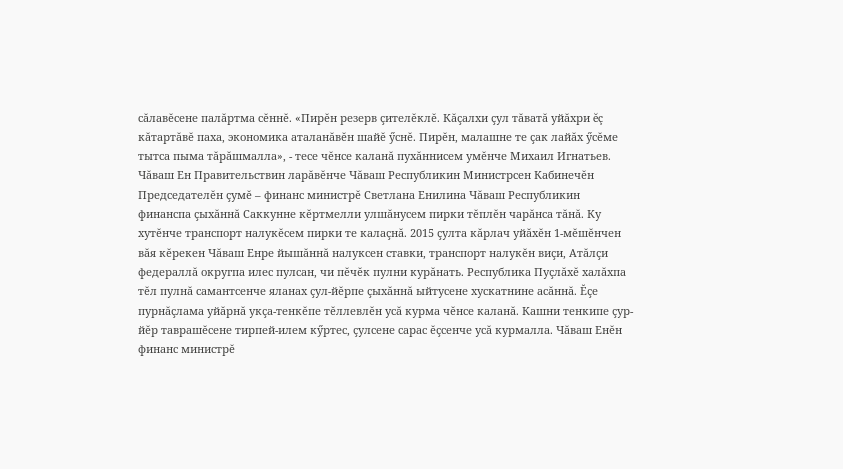сăлавĕсене палăртма сĕннĕ. «Пирĕн резерв çителĕклĕ. Кăçалхи çул тăватă уйăхри ĕç кăтартăвĕ паха, экономика аталанăвĕн шайĕ ӳснĕ. Пирĕн, малашне те çак лайăх ӳсĕме тытса пыма тăрăшмалла», - тесе чĕнсе каланă пухăннисем умĕнче Михаил Игнатьев. Чăваш Ен Правительствин ларăвĕнче Чăваш Республикин Министрсен Кабинечĕн Председателĕн çумĕ – финанс министрĕ Светлана Енилина Чăваш Республикин финанспа çыхăннă Саккунне кĕртмелли улшăнусем пирки тĕплĕн чарăнса тăнă. Ку хутĕнче транспорт налукĕсем пирки те калаçнă. 2015 çулта кăрлач уйăхĕн 1-мĕшĕнчен вăя кĕрекен Чăваш Енре йышăннă налуксен ставки, транспорт налукĕн виçи, Атăлçи федераллă округпа илес пулсан, чи пĕчĕк пулни курăнать. Республика Пуçлăхĕ халăхпа тĕл пулнă самантсенче яланах çул-йĕрпе çыхăннă ыйтусене хускатнине асăннă. Ĕçе пурнăçлама уйăрнă укçа-тенкĕпе тĕллевлĕн усă курма чĕнсе каланă. Кашни тенкипе çур-йĕр таврашĕсене тирпей-илем кӳртес, çулсене сарас ĕçсенче усă курмалла. Чăваш Енĕн финанс министрĕ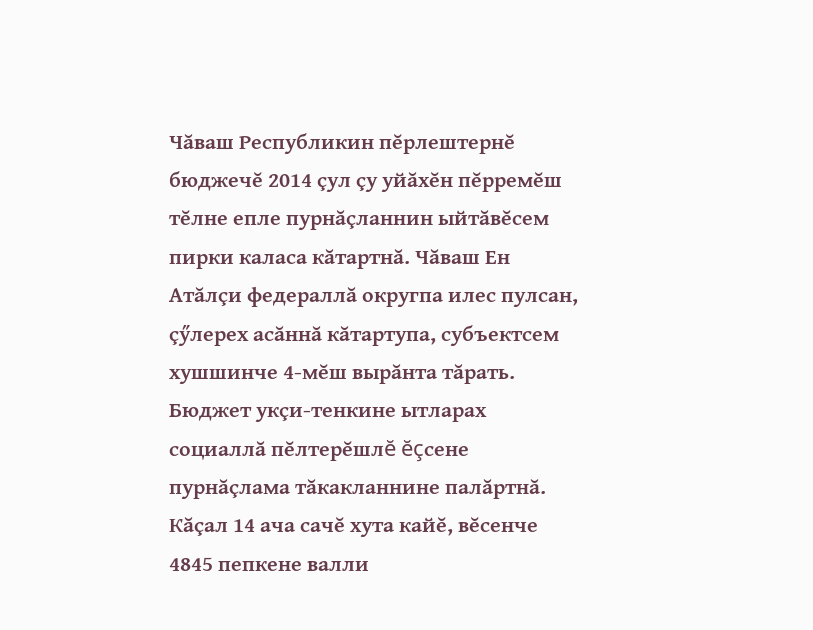Чăваш Республикин пĕрлештернĕ бюджечĕ 2014 çул çу уйăхĕн пĕрремĕш тĕлне епле пурнăçланнин ыйтăвĕсем пирки каласа кăтартнă. Чăваш Ен Атăлçи федераллă округпа илес пулсан, çӳлерех асăннă кăтартупа, субъектсем хушшинче 4-мĕш вырăнта тăрать.  Бюджет укçи-тенкине ытларах социаллă пĕлтерĕшлĕ ĕçсене пурнăçлама тăкакланнине палăртнă. Кăçал 14 ача сачĕ хута кайĕ, вĕсенче 4845 пепкене валли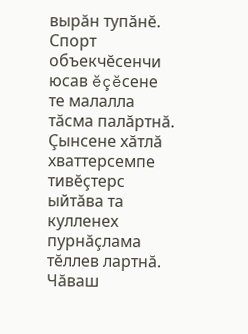вырăн тупăнĕ. Спорт объекчĕсенчи юсав ĕçĕсене те малалла тăсма палăртнă. Çынсене хăтлă хваттерсемпе тивĕçтерс ыйтăва та кулленех пурнăçлама тĕллев лартнă. Чăваш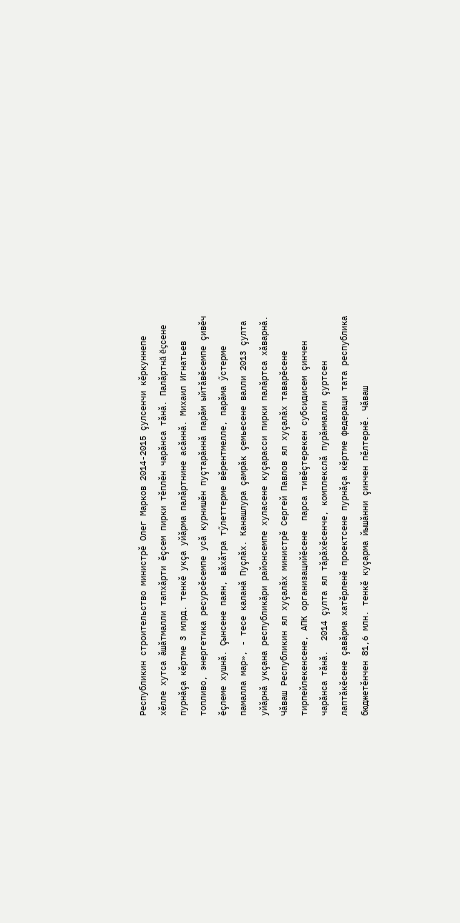Республикин строительство министрĕ Олег Марков 2014-2015 çулсенчи кĕркуннепе хĕлле хутса ăшăтмалли тапхăрти ĕçсем пирки тĕплĕн чарăнса тăнă. Палăртнă ĕçсене пурнăçа кĕртме 3 млрд. тенкĕ укçа уйăрма палăртнине асăннă. Михаил Игнатьев топливо, энергетика ресурсĕсемпе усă курнишĕн пуçтарăннă парăм ыйтăвĕсемпе çивĕч ĕçлеме хушнă. Çынсене паян, вăхăтра тӳлеттерме вĕрентмелле, парăма ӳстерме памалла мар», - тесе каланă Пуçлăх. Канашлура çамрăк çемьесене валли 2013 çулта уйăрнă укçана республикăри районсемпе хуласене куçарасси пирки палăртса хăварнă. Чăваш Республикин ял хуçалăх министрĕ Сергей Павлов ял хуçалăх таварĕсене тирпейлекенсене, АПК организацийĕсене  парса тивĕçтерекен субсидисем çинчен чарăнса тăнă.  2014 çулта ял тăрăхĕсенче, комплекслă пурăнмалли çуртсен лаптăкĕсене çавăрма хатĕрленĕ проектсене пурнăçа кĕртме федераци тата республика бюджетĕнчен 81,6 млн. тенкĕ куçарма йышăнни çинчен пĕлтернĕ. Чăваш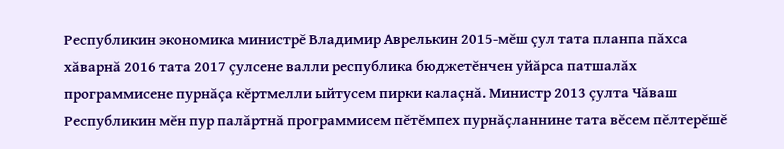Республикин экономика министрĕ Владимир Аврелькин 2015-мĕш çул тата планпа пăхса хăварнă 2016 тата 2017 çулсене валли республика бюджетĕнчен уйăрса патшалăх программисене пурнăçа кĕртмелли ыйтусем пирки калаçнă. Министр 2013 çулта Чăваш Республикин мĕн пур палăртнă программисем пĕтĕмпех пурнăçланнине тата вĕсем пĕлтерĕшĕ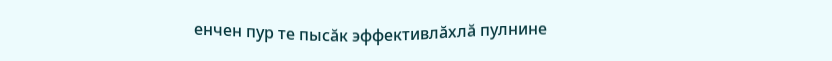енчен пур те пысăк эффективлăхлă пулнине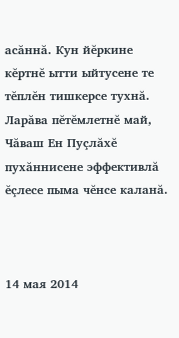асăннă. Кун йĕркине кĕртнĕ ытти ыйтусене те тĕплĕн тишкерсе тухнă. Ларăва пĕтĕмлетнĕ май, Чăваш Ен Пуçлăхĕ пухăннисене эффективлă ĕçлесе пыма чĕнсе каланă.



14 мая 2014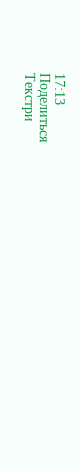17:13
Поделиться
Текстри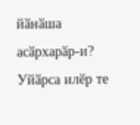йӑнӑша асӑрхарӑр-и?
Уйӑрса илӗр те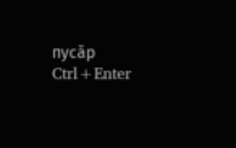пусӑр Ctrl+Enter